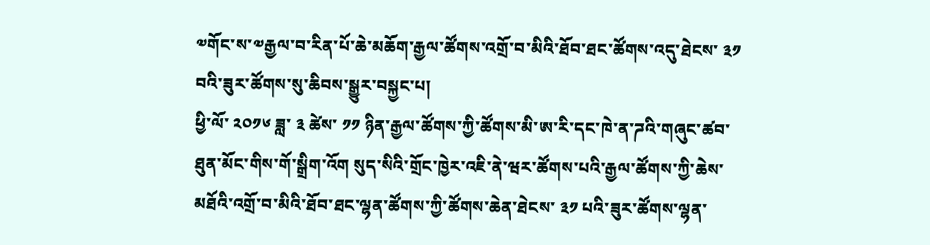༧གོང་ས་༧རྒྱལ་བ་རིན་པོ་ཆེ་མཆོག་རྒྱལ་ཚོགས་འགྲོ་བ་མིའི་ཐོབ་ཐང་ཚོགས་འདུ་ཐེངས་ ༣༡ བའི་ཟུར་ཚོགས་སུ་ཆིབས་སྒྱུར་བསྐྱང་པ།
ཕྱི་ལོ་ ༢༠༡༦ ཟླ་ ༣ ཚེས་ ༡༡ ཉིན་རྒྱལ་ཚོགས་ཀྱི་ཚོགས་མི་ཨ་རི་དང་ཁེ་ན་ཌའི་གཞུང་ཚབ་ཐུན་མོང་གིས་གོ་སྒྲིག་འོག སུད་སིའི་གྲོང་ཁྱེར་འཇི་ནེ་ཝར་ཚོགས་པའི་རྒྱལ་ཚོགས་ཀྱི་ཆེས་མཐོའི་འགྲོ་བ་མིའི་ཐོབ་ཐང་ལྷན་ཚོགས་ཀྱི་ཚོགས་ཆེན་ཐེངས་ ༣༡ པའི་ཟུར་ཚོགས་ལྷན་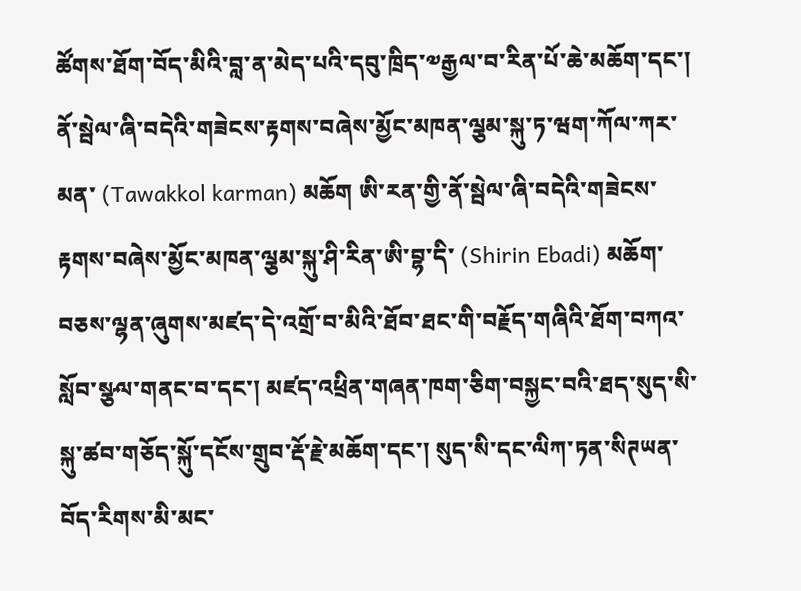ཚོགས་ཐོག་བོད་མིའི་བླ་ན་མེད་པའི་དབུ་ཁྲིད་༧རྒྱལ་བ་རིན་པོ་ཆེ་མཆོག་དང་། ནོ་སྦེལ་ཞི་བདེའི་གཟེངས་རྟགས་བཞེས་མྱོང་མཁན་ལྕམ་སྐུ་ཏ་ཝག་ཀོལ་ཀར་མན་ (Tawakkol karman) མཆོག ཨི་རན་གྱི་ནོ་སྦེལ་ཞི་བདེའི་གཟེངས་རྟགས་བཞེས་མྱོང་མཁན་ལྕམ་སྐུ་ཤི་རིན་ཨི་བྷ་དི་ (Shirin Ebadi) མཆོག་བཅས་ལྷན་ཞུགས་མཛད་དེ་འགྲོ་བ་མིའི་ཐོབ་ཐང་གི་བརྗོད་གཞིའི་ཐོག་བཀའ་སློབ་སྩལ་གནང་བ་དང་། མཛད་འཕྲིན་གཞན་ཁག་ཅིག་བསྐྱང་བའི་ཐད་སུད་སི་སྐུ་ཚབ་གཅོད་སྐོུ་དངོས་གྲུབ་རྡོ་རྗེ་མཆོག་དང་། སུད་སི་དང་ལིཀ་ཏན་སིཊཡན་བོད་རིགས་མི་མང་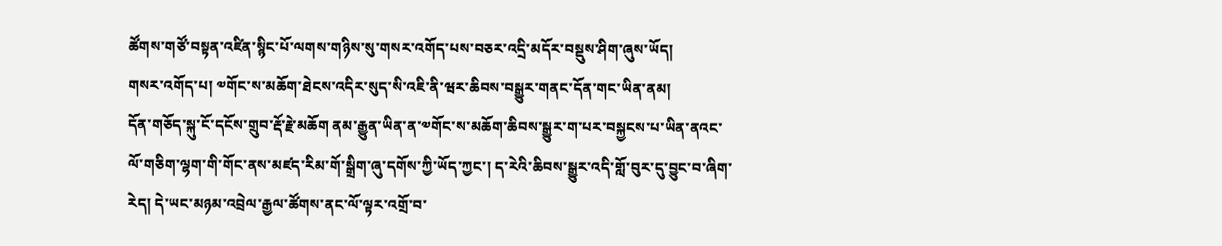ཚོགས་གཙོ་བསྟན་འཛིན་སྙིང་པོ་ལགས་གཉིས་སུ་གསར་འགོད་པས་བཅར་འདྲི་མདོར་བསྡུས་ཤིག་ཞུས་ཡོད།
གསར་འགོད་པ། ༧གོང་ས་མཆོག་ཐེངས་འདིར་སུད་སི་འཇི་ནི་ཝར་ཆིབས་བསྒྱུར་གནང་དོན་གང་ཡིན་ནམ།
དོན་གཅོད་སྐུ་ངོ་དངོས་གྲུབ་རྡོ་རྗེ་མཆོག ནམ་རྒྱུན་ཡིན་ན་༧གོང་ས་མཆོག་ཆིབས་སྒྱུར་ག་པར་བསྐྱངས་པ་ཡིན་ནའང་ལོ་གཅིག་ལྷག་གི་གོང་ནས་མཛད་རིམ་གོ་སྒྲིག་ཞུ་དགོས་ཀྱི་ཡོད་ཀྱང་། ད་རེའི་ཆིབས་སྒྱུར་འདི་གློ་བུར་དུ་བྱུང་བ་ཞིག་རེད། དེ་ཡང་མཉམ་འབྲེལ་རྒྱལ་ཚོགས་ནང་ལོ་ལྟར་འགྲོ་བ་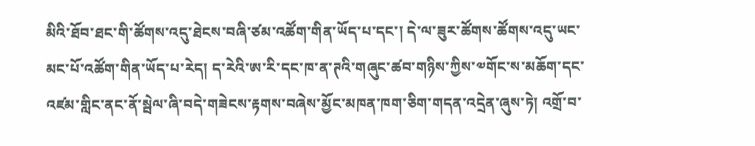མིའི་ཐོབ་ཐང་གི་ཚོགས་འདུ་ཐེངས་བཞི་ཙམ་འཚོག་གིན་ཡོད་པ་དང་། དེ་ལ་ཟུར་ཚོགས་ཚོགས་འདུ་ཡང་མང་པོ་འཚོག་གིན་ཡོད་པ་རེད། ད་རེའི་ཨ་རི་དང་ཁ་ན་ཊའི་གཞུང་ཚབ་གཉིས་ཀྱིས་༧གོང་ས་མཆོག་དང་འཛམ་གླིང་ནང་ནོ་སྦེལ་ཞི་བདེ་གཟེངས་རྟགས་བཞེས་མྱོང་མཁན་ཁག་ཅིག་གདན་འདྲེན་ཞུས་ཏེ། འགྲོ་བ་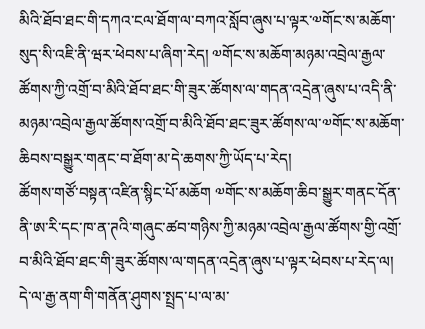མིའི་ཐོབ་ཐང་གི་དཀའ་ངལ་ཐོག་ལ་བཀའ་སློབ་ཞུས་པ་ལྟར་༧གོང་ས་མཆོག་སུད་སི་འཇི་ནི་ཝར་ཕེབས་པ་ཞིག་རེད། ༧གོང་ས་མཆོག་མཉམ་འབྲེལ་རྒྱལ་ཚོགས་ཀྱི་འགྲོ་བ་མིའི་ཐོབ་ཐང་གི་ཟུར་ཚོགས་ལ་གདན་འདྲེན་ཞུས་པ་འདི་ནི་མཉམ་འབྲེལ་རྒྱལ་ཚོགས་འགྲོ་བ་མིའི་ཐོབ་ཐང་ཟུར་ཚོགས་ལ་༧གོང་ས་མཆོག་ཆིབས་བསྒྱུར་གནང་བ་ཐོག་མ་དེ་ཆགས་ཀྱི་ཡོད་པ་རེད།
ཚོགས་གཙོ་བསྟན་འཛིན་སྙིང་པོ་མཆོག ༧གོང་ས་མཆོག་ཆིབ་སྒྱུར་གནང་དོན་ནི་ཨ་རི་དང་ཁ་ན་ཊའི་གཞུང་ཚབ་གཉིས་ཀྱི་མཉམ་འབྲེལ་རྒྱལ་ཚོགས་གྱི་འགྲོ་བ་མིའི་ཐོབ་ཐང་གི་ཟུར་ཚོགས་ལ་གདན་འདྲེན་ཞུས་པ་ལྟར་ཕེབས་པ་རེད་ལ། དེ་ལ་རྒྱ་ནག་གི་གནོན་ཤུགས་སྤྲད་པ་ལ་མ་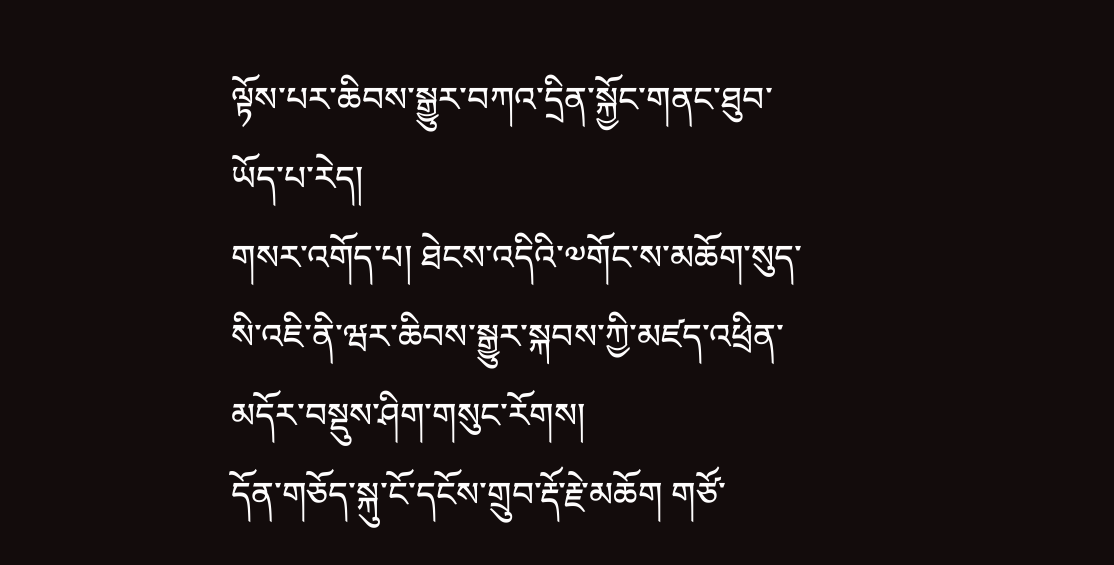ལྟོས་པར་ཆིབས་སྒྱུར་བཀའ་དྲིན་སྐྱོང་གནང་ཐུབ་ཡོད་པ་རེད།
གསར་འགོད་པ། ཐེངས་འདིའི་༧གོང་ས་མཆོག་སུད་སི་འཇི་ནི་ཝར་ཆིབས་སྒྱུར་སྐབས་ཀྱི་མཛད་འཕྲིན་མདོར་བསྡུས་ཤིག་གསུང་རོགས།
དོན་གཅོད་སྐུ་ངོ་དངོས་གྲུབ་རྡོ་རྗེ་མཆོག གཙོ་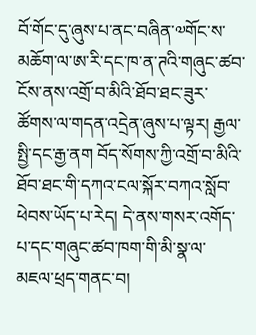བོ་གོང་དུ་ཞུས་པ་ནང་བཞིན་༧གོང་ས་མཆོག་ལ་ཨ་རི་དང་ཁ་ན་ཊའི་གཞུང་ཚབ་ངོས་ནས་འགྲོ་བ་མིའི་ཐོབ་ཐང་ཟུར་ཚོགས་ལ་གདན་འདྲེན་ཞུས་པ་ལྟར། རྒྱལ་སྤྱི་དང་རྒྱ་ནག བོད་སོགས་ཀྱི་འགྲོ་བ་མིའི་ཐོབ་ཐང་གི་དཀའ་ངལ་སྐོར་བཀའ་སློབ་ཕེབས་ཡོད་པ་རེད། དེ་ནས་གསར་འགོད་པ་དང་གཞུང་ཚབ་ཁག་གི་མི་སྣ་ལ་མཇལ་ཕྲད་གནང་བ།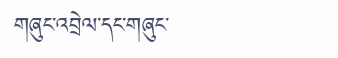གཞུང་འབྲེལ་དང་གཞུང་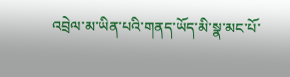འབྲེལ་མ་ཡིན་པའི་གནད་ཡོད་མི་སྣ་མང་པོ་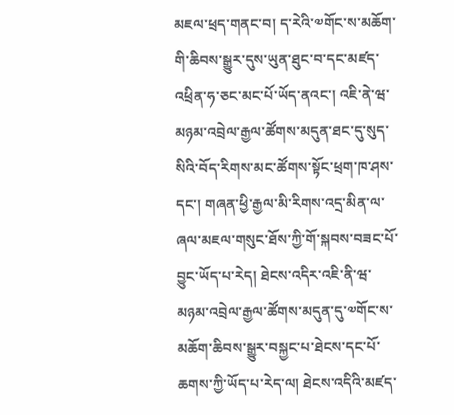མཇལ་ཕྲད་གནང་བ། ད་རེའི་༧གོང་ས་མཆོག་གི་ཆིབས་སྒྱུར་དུས་ཡུན་ཐུང་བ་དང་མཛད་འཕྲིན་ཧ་ཅང་མང་པོ་ཡོད་ནའང་། འཇི་ནེ་ཝ་མཉམ་འབྲེལ་རྒྱལ་ཚོགས་མདུན་ཐང་དུ་སུད་སིའི་བོད་རིགས་མང་ཚོགས་སྟོང་ཕྲག་ཁ་ཤས་དང་། གཞན་ཕྱི་རྒྱལ་མི་རིགས་འདྲ་མིན་ལ་ཞལ་མཇལ་གསུང་ཐོས་ཀྱི་གོ་སྐབས་བཟང་པོ་བྱུང་ཡོད་པ་རེད། ཐེངས་འདིར་འཇི་ནི་ཝ་མཉམ་འབྲེལ་རྒྱལ་ཚོགས་མདུན་དུ་༧གོང་ས་མཆོག་ཆིབས་སྒྱུར་བསྐྱང་པ་ཐེངས་དང་པོ་ཆགས་ཀྱི་ཡོད་པ་རེད་ལ། ཐེངས་འདིའི་མཛད་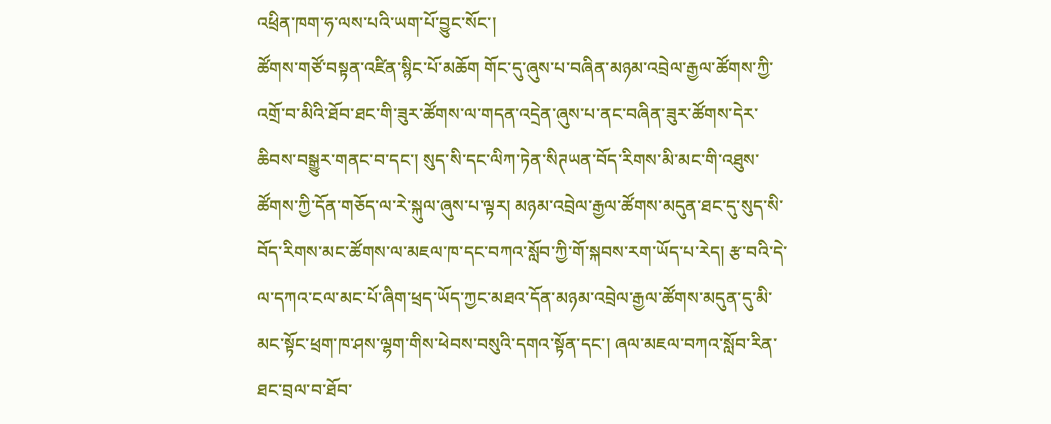འཕྲིན་ཁག་ཧ་ལས་པའི་ཡག་པོ་བྱུང་སོང་།
ཚོགས་གཙོ་བསྟན་འཛིན་སྙིང་པོ་མཆོག གོང་དུ་ཞུས་པ་བཞིན་མཉམ་འབྲེལ་རྒྱལ་ཚོགས་ཀྱི་འགྲོ་བ་མིའི་ཐོབ་ཐང་གི་ཟུར་ཚོགས་ལ་གདན་འདྲེན་ཞུས་པ་ནང་བཞིན་ཟུར་ཚོགས་དེར་ཆིབས་བསྒྱུར་གནང་བ་དང་། སུད་སི་དང་ལིཀ་ཏེན་སིཊཡན་བོད་རིགས་མི་མང་གི་འཐུས་ཚོགས་ཀྱི་དོན་གཅོད་ལ་རེ་སྐུལ་ཞུས་པ་ལྟར། མཉམ་འབྲེལ་རྒྱལ་ཚོགས་མདུན་ཐང་དུ་སུད་སི་བོད་རིགས་མང་ཚོགས་ལ་མཇལ་ཁ་དང་བཀའ་སློབ་ཀྱི་གོ་སྐབས་རག་ཡོད་པ་རེད། རྩ་བའི་དེ་ལ་དཀའ་ངལ་མང་པོ་ཞིག་ཕྲད་ཡོད་ཀྱང་མཐའ་དོན་མཉམ་འབྲེལ་རྒྱལ་ཚོགས་མདུན་དུ་མི་མང་སྟོང་ཕྲག་ཁ་ཤས་ལྷག་གིས་ཕེབས་བསུའི་དགའ་སྟོན་དང་། ཞལ་མཇལ་བཀའ་སློབ་རིན་ཐང་བྲལ་བ་ཐོབ་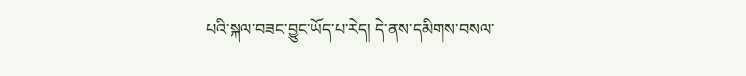པའི་སྐལ་བཟང་བྱུང་ཡོད་པ་རེད། དེ་ནས་དམིགས་བསལ་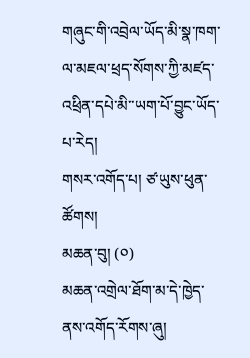གཞུང་གི་འབྲེལ་ཡོད་མི་སྣ་ཁག་ལ་མཇལ་ཕྲད་སོགས་ཀྱི་མཛད་འཕྲིན་དཔེ་མི་་ཡག་པོ་བྱུང་ཡོད་པ་རེད།
གསར་འགོད་པ། ཙ་ཡུས་ཕུན་ཚོགས།
མཆན་བུ། (༠)
མཆན་འགྲེལ་ཐོག་མ་དེ་ཁྱེད་ནས་འགོད་རོགས་ཞུ།